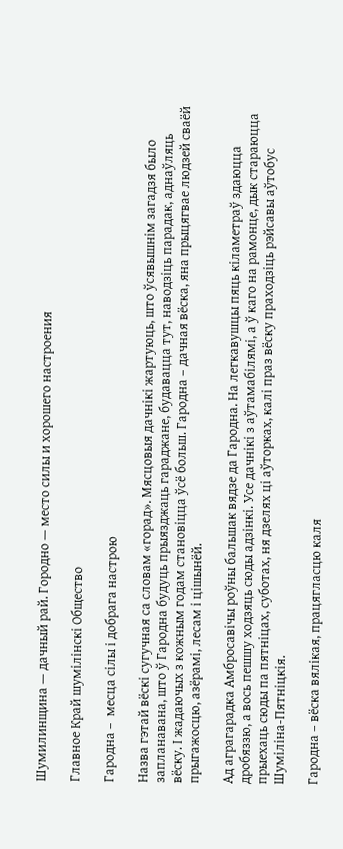Шумилинщина — дачный рай. Городно — место силы и хорошего настроения

Главное Край шумілінскі Общество

Гародна –  месца сілы і добрага настрою

Назва гэтай вёскі сугучная са словам «горад». Мясцовыя дачнікі жартуюць, што ўсявышнім загадзя было запланавана, што ў Гародна будуць прыязджаць гараджане, будавацца тут, наводзіць парадак, аднаўляць вёску. І жадаючых з кожным годам становіцца ўсё больш. Гародна – дачная вёска, яна прыцягвае людзей сваёй прыгажосцю, азёрамі, лесам і цішынёй.

Ад аграгарадка Амбросавічы роўны бальшак вядзе да Гародна. На легкавушцы пяць кіламетраў здаюцца дробяззю, а вось пешшу ходзяць сюды адзінкі. Усе дачнікі з аўтамабілямі, а ў каго на рамонце, дык стараюцца прыехаць сюды па пятніцах, суботах, ня дзелях ці аўторках, калі праз вёску праходзіць рэйсавы аўтобус Шуміліна-Пятніцкія.

Гародна – вёска вялікая, працягласцю каля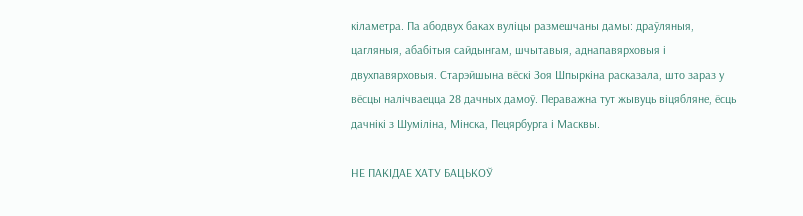кіламетра. Па абодвух баках вуліцы размешчаны дамы: драўляныя, цагляныя, абабітыя сайдынгам, шчытавыя, аднапавярховыя і двухпавярховыя. Старэйшына вёскі Зоя Шпыркіна расказала, што зараз у вёсцы налічваецца 28 дачных дамоў. Пераважна тут жывуць віцябляне, ёсць дачнікі з Шуміліна, Мінска, Пецярбурга і Масквы.

НЕ ПАКІДАЕ ХАТУ БАЦЬКОЎ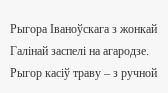Рыгора Іваноўскага з жонкай Галінай заспелі на агародзе. Рыгор касіў траву – з ручной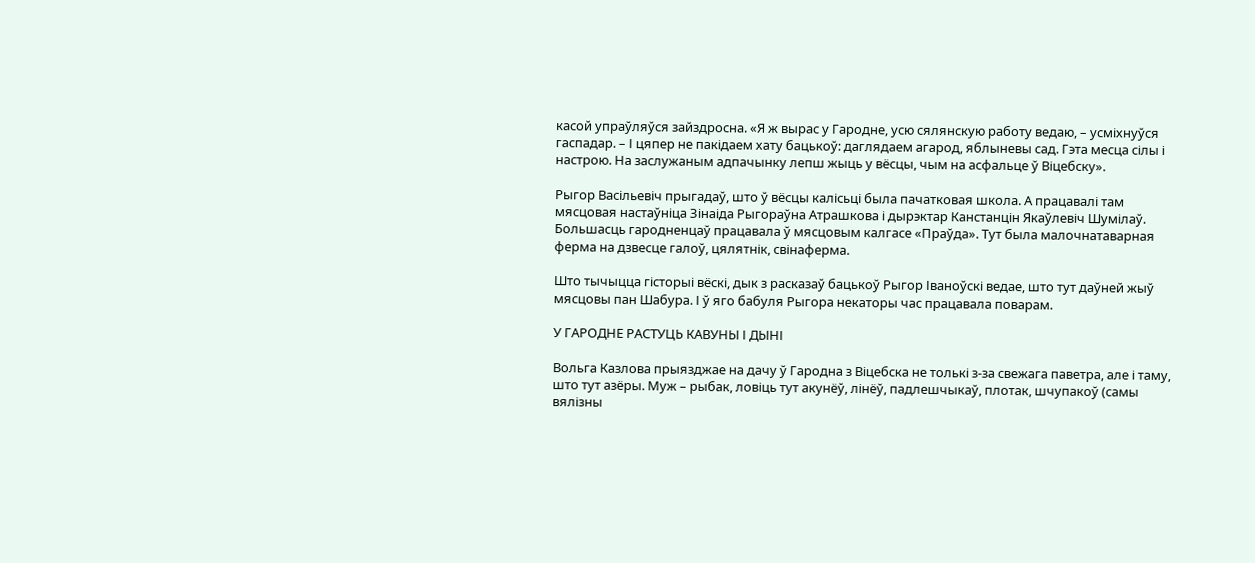касой упраўляўся зайздросна. «Я ж вырас у Гародне, усю сялянскую работу ведаю, – усміхнуўся гаспадар. – І цяпер не пакідаем хату бацькоў: даглядаем агарод, яблыневы сад. Гэта месца сілы і настрою. На заслужаным адпачынку лепш жыць у вёсцы, чым на асфальце ў Віцебску».

Рыгор Васільевіч прыгадаў, што ў вёсцы калісьці была пачатковая школа. А працавалі там мясцовая настаўніца Зінаіда Рыгораўна Атрашкова і дырэктар Канстанцін Якаўлевіч Шумілаў. Большасць гародненцаў працавала ў мясцовым калгасе «Праўда». Тут была малочнатаварная ферма на дзвесце галоў, цялятнік, свінаферма.

Што тычыцца гісторыі вёскі, дык з расказаў бацькоў Рыгор Іваноўскі ведае, што тут даўней жыў мясцовы пан Шабура. І ў яго бабуля Рыгора некаторы час працавала поварам.

У ГАРОДНЕ РАСТУЦЬ КАВУНЫ І ДЫНІ

Вольга Казлова прыязджае на дачу ў Гародна з Віцебска не толькі з-за свежага паветра, але і таму, што тут азёры. Муж – рыбак, ловіць тут акунёў, лінёў, падлешчыкаў, плотак, шчупакоў (самы вялізны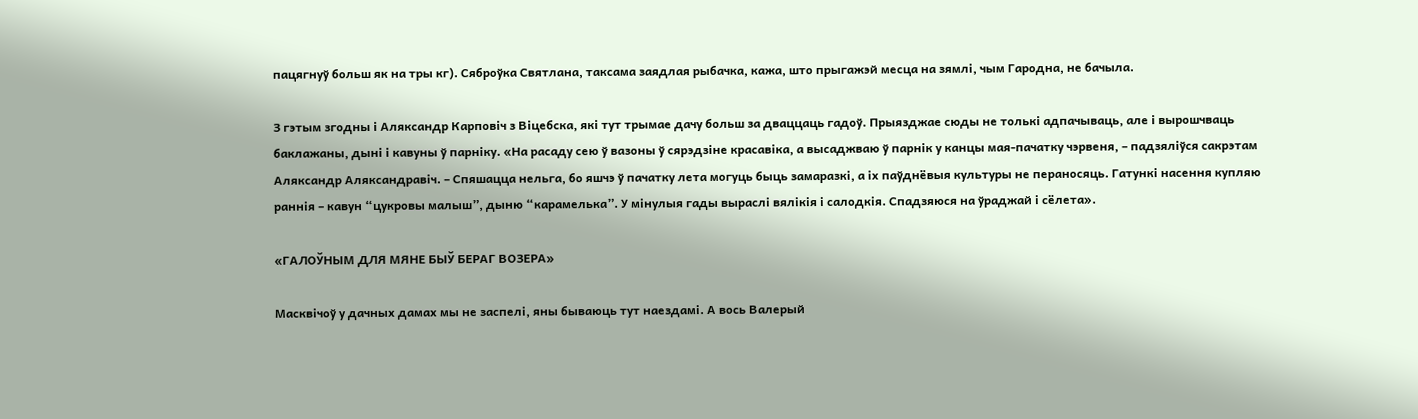пацягнуў больш як на тры кг). Сяброўка Святлана, таксама заядлая рыбачка, кажа, што прыгажэй месца на зямлі, чым Гародна, не бачыла.

З гэтым згодны і Аляксандр Карповіч з Віцебска, які тут трымае дачу больш за дваццаць гадоў. Прыязджае сюды не толькі адпачываць, але і вырошчваць баклажаны, дыні і кавуны ў парніку. «На расаду сею ў вазоны ў сярэдзіне красавіка, а высаджваю ў парнік у канцы мая-пачатку чэрвеня, – падзяліўся сакрэтам Аляксандр Аляксандравіч. – Спяшацца нельга, бо яшчэ ў пачатку лета могуць быць замаразкі, а іх паўднёвыя культуры не пераносяць. Гатункі насення купляю раннія – кавун “цукровы малыш”, дыню “карамелька”. У мінулыя гады выраслі вялікія і салодкія. Спадзяюся на ўраджай і сёлета».

«ГАЛОЎНЫМ ДЛЯ МЯНЕ БЫЎ БЕРАГ ВОЗЕРА»

Масквічоў у дачных дамах мы не заспелі, яны бываюць тут наездамі. А вось Валерый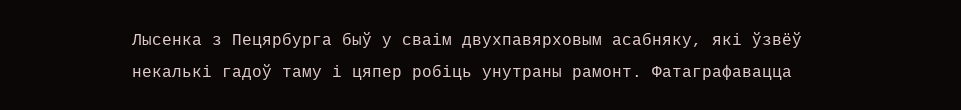Лысенка з Пецярбурга быў у сваім двухпавярховым асабняку, які ўзвёў некалькі гадоў таму і цяпер робіць унутраны рамонт. Фатаграфавацца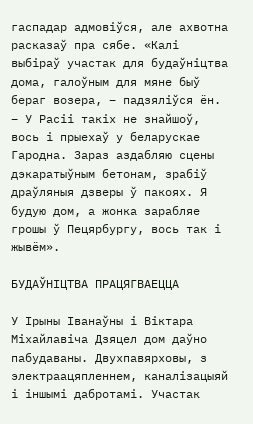гаспадар адмовіўся, але ахвотна расказаў пра сябе. «Калі выбіраў участак для будаўніцтва дома, галоўным для мяне быў бераг возера, – падзяліўся ён. – У Расіі такіх не знайшоў, вось і прыехаў у беларускае Гародна. Зараз аздабляю сцены дэкаратыўным бетонам, зрабіў драўляныя дзверы ў пакоях. Я будую дом, а жонка зарабляе грошы ў Пецярбургу, вось так і жывём».

БУДАЎНІЦТВА ПРАЦЯГВАЕЦЦА

У Ірыны Іванаўны і Віктара Міхайлавіча Дзяцел дом даўно пабудаваны. Двухпавярховы, з электраацяпленнем, каналізацыяй і іншымі дабротамі. Участак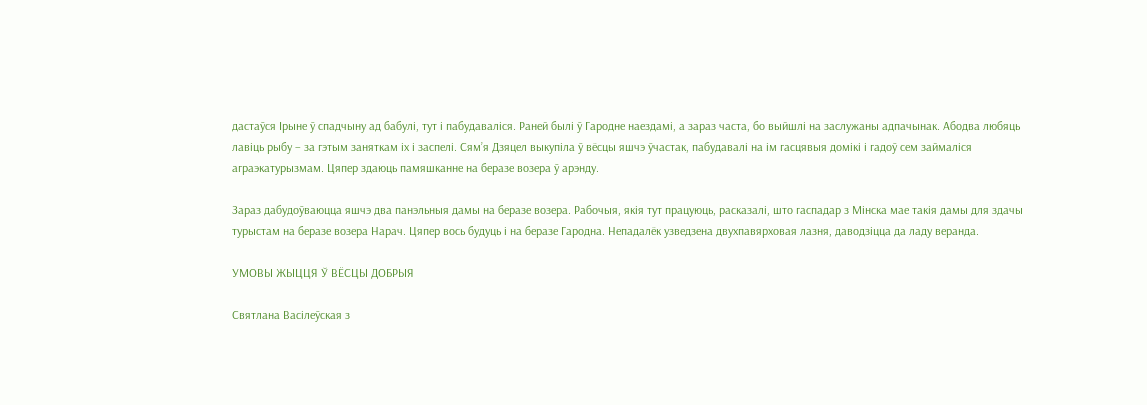дастаўся Ірыне ў спадчыну ад бабулі, тут і пабудаваліся. Раней былі ў Гародне наездамі, а зараз часта, бо выйшлі на заслужаны адпачынак. Абодва любяць лавіць рыбу – за гэтым заняткам іх і заспелі. Сям’я Дзяцел выкупіла ў вёсцы яшчэ ўчастак, пабудавалі на ім гасцявыя домікі і гадоў сем займаліся аграэкатурызмам. Цяпер здаюць памяшканне на беразе возера ў арэнду.

Зараз дабудоўваюцца яшчэ два панэльныя дамы на беразе возера. Рабочыя, якія тут працуюць, расказалі, што гаспадар з Мінска мае такія дамы для здачы турыстам на беразе возера Нарач. Цяпер вось будуць і на беразе Гародна. Непадалёк узведзена двухпавярховая лазня, даводзіцца да ладу веранда.

УМОВЫ ЖЫЦЦЯ Ў ВЁСЦЫ ДОБРЫЯ

Святлана Васілеўская з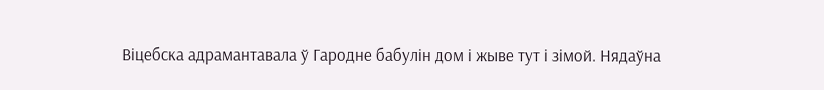Віцебска адрамантавала ў Гародне бабулін дом і жыве тут і зімой. Нядаўна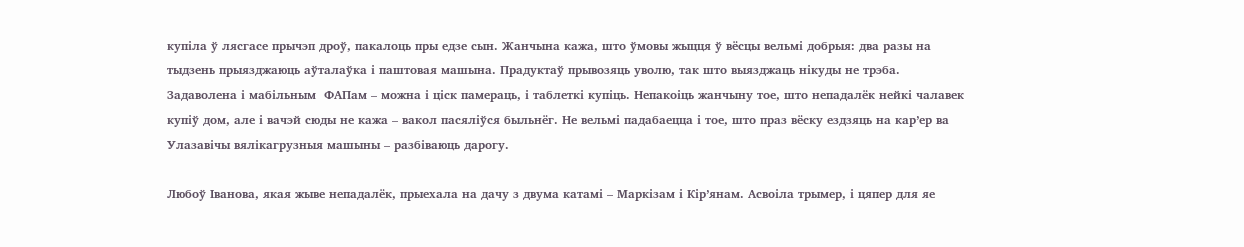купіла ў лясгасе прычэп дроў, пакалоць пры едзе сын. Жанчына кажа, што ўмовы жыцця ў вёсцы вельмі добрыя: два разы на тыдзень прыязджаюць аўталаўка і паштовая машына. Прадуктаў прывозяць уволю, так што выязджаць нікуды не трэба. Задаволена і мабільным  ФАПам – можна і ціск памераць, і таблеткі купіць. Непакоіць жанчыну тое, што непадалёк нейкі чалавек купіў дом, але і вачэй сюды не кажа – вакол пасяліўся быльнёг. Не вельмі падабаецца і тое, што праз вёску ездзяць на кар’ер ва Улазавічы вялікагрузныя машыны – разбіваюць дарогу.

Любоў Іванова, якая жыве непадалёк, прыехала на дачу з двума катамі – Маркізам і Кір’янам. Асвоіла трымер, і цяпер для яе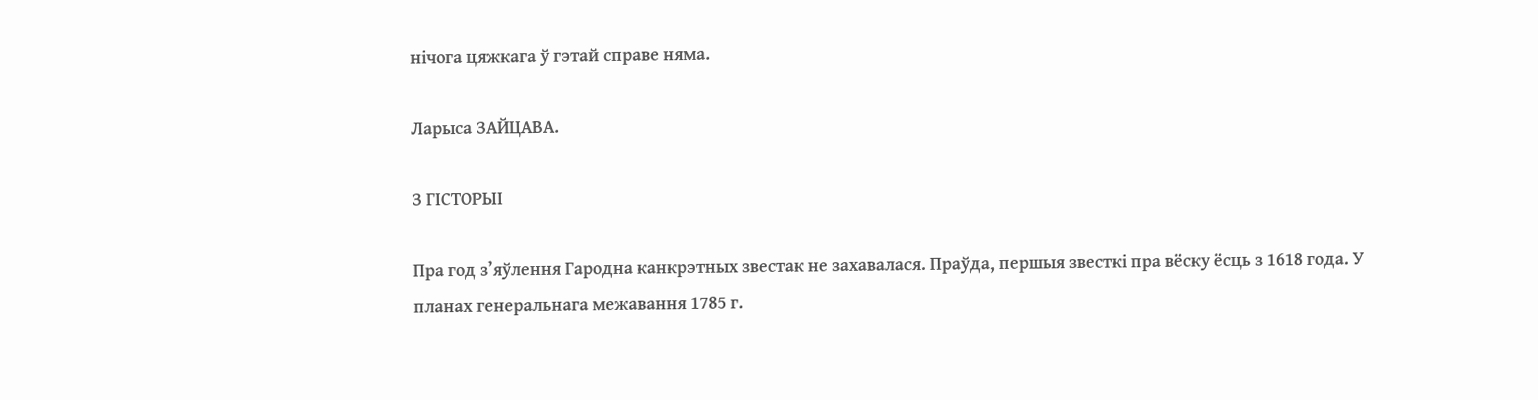нічога цяжкага ў гэтай справе няма.

Ларыса ЗАЙЦАВА.

З ГІСТОРЫІ

Пра год з’яўлення Гародна канкрэтных звестак не захавалася. Праўда, першыя звесткі пра вёску ёсць з 1618 года. У планах генеральнага межавання 1785 г.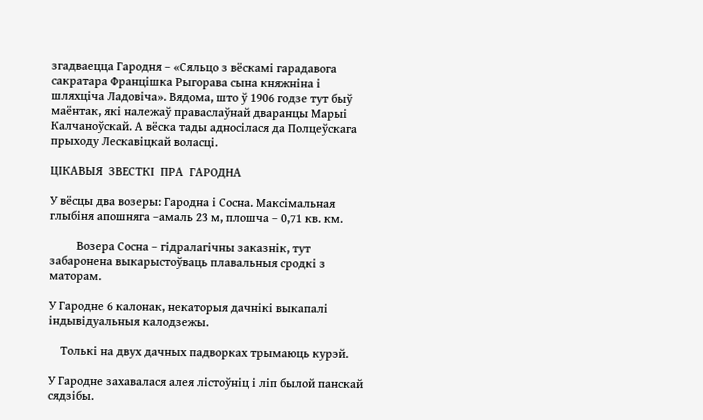згадваецца Гародня – «Сяльцо з вёскамі гарадавога сакратара Францішка Рыгорава сына княжніна і шляхціча Ладовіча». Вядома, што ў 1906 годзе тут быў маёнтак, які належаў праваслаўнай дваранцы Марыі Калчаноўскай. А вёска тады адносілася да Полцеўскага прыходу Лескавіцкай воласці.

ЦІКАВЫЯ  ЗВЕСТКІ  ПРА  ГАРОДНА

У вёсцы два возеры: Гародна і Сосна. Максімальная глыбіня апошняга –амаль 23 м, плошча – 0,71 кв. км.

         Возера Сосна – гідралагічны заказнік, тут забаронена выкарыстоўваць плавальныя сродкі з маторам.

У Гародне 6 калонак, некаторыя дачнікі выкапалі індывідуальныя калодзежы.

    Толькі на двух дачных падворках трымаюць курэй.

У Гародне захавалася алея лістоўніц і ліп былой панскай сядзібы.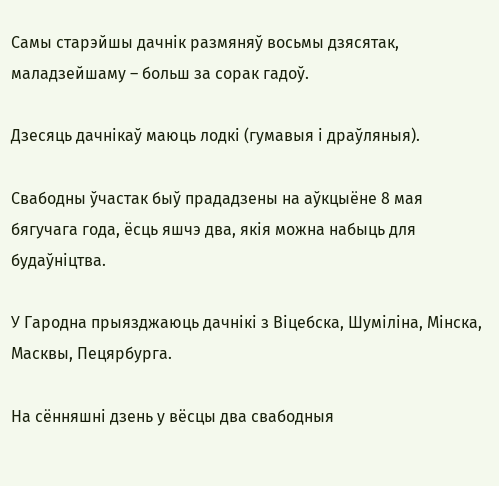Самы старэйшы дачнік размяняў восьмы дзясятак, маладзейшаму – больш за сорак гадоў.

Дзесяць дачнікаў маюць лодкі (гумавыя і драўляныя).

Свабодны ўчастак быў прададзены на аўкцыёне 8 мая бягучага года, ёсць яшчэ два, якія можна набыць для будаўніцтва.

У Гародна прыязджаюць дачнікі з Віцебска, Шуміліна, Мінска, Масквы, Пецярбурга.

На сённяшні дзень у вёсцы два свабодныя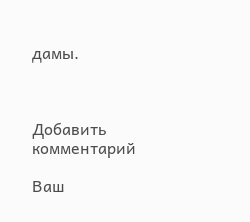дамы.



Добавить комментарий

Ваш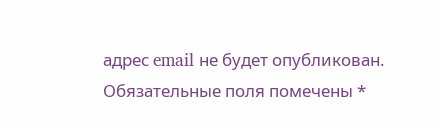адрес email не будет опубликован. Обязательные поля помечены *